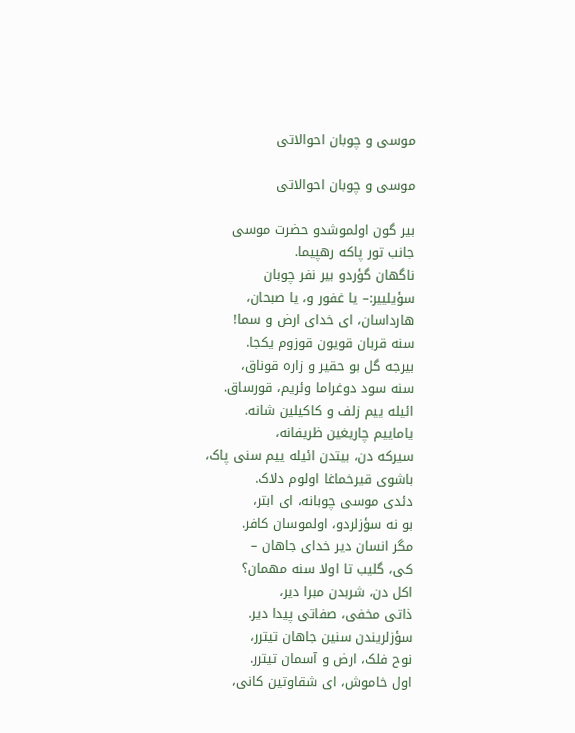موسی و چوبان احوالاتی

موسی و چوبان احوالاتی

بیر گون اولموشدو حضرت موسی
جانب تور پاکه رهپیما.
ناگهان گؤردو بیر نفر چوبان
سؤیلییر:– یا غفور و، یا صبحان،
هارداسان، ای خدای ارض و سما!
سنه قربان قویون قوزوم یکجا.
بیرجه گل بو حقیر و زاره قوناق،
سنه سود دوغراما وئریم، قورساق.
ائیله ییم زلف و کاکیلین شانه.
یاماییم چاریغین ظریفانه،
سیرکه دن، بیتدن ائیله ییم سنی پاک،
باشوی قیرخماغا اولوم دلاک.
دئدی موسی چوبانه، ای ابتر،
بو نه سؤزلردو، اولموسان کافر.
مگر انسان دیر خدای جاهان –
کی، گلیب تا اولا سنه مهمان؟
اکل دن، شربدن مبرا دیر،
ذاتی مخفی، صفاتی پیدا دیر.
سؤزلریندن سنین جاهان تیترر،
نوح فلک، ارض و آسمان تیترر.
اول خاموش، ای شقاوتین کانی،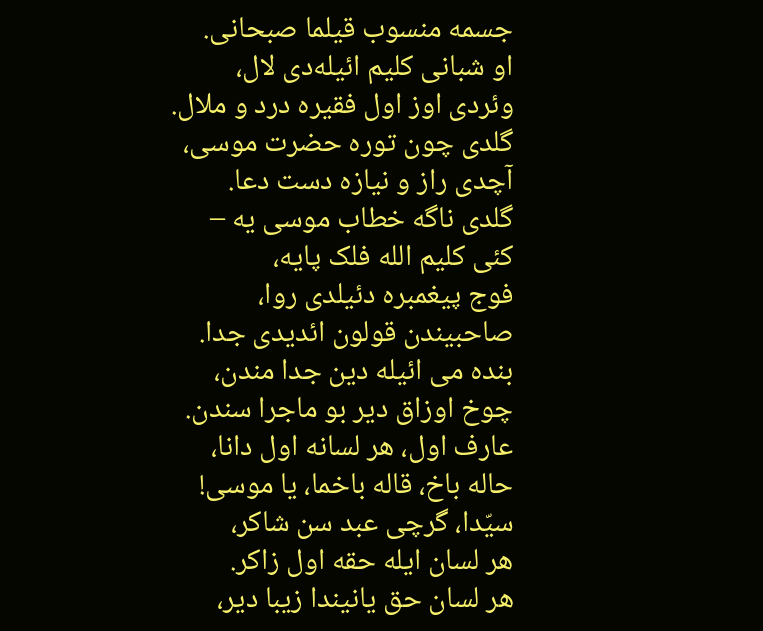جسمه منسوب قیلما صبحانی.
او شبانی کلیم ائیله‌دی لال،
وئردی اوز اول فقیره درد و ملال.
گلدی چون توره حضرت موسی،
آچدی راز و نیازه دست دعا.
گلدی ناگه خطاب موسی یه –
کئی کلیم الله فلک پایه،
فوج پیغمبره دئیلدی روا،
صاحبیندن قولون ائدیدی جدا.
بنده می ائیله دین جدا مندن،
چوخ اوزاق دیر بو ماجرا سندن.
عارف اول، هر لسانه اول دانا،
حاله باخ، قاله باخما، یا موسی!
سیّدا، گرچی عبد سن شاکر،
هر لسان ایله حقه اول زاکر.
هر لسان حق یانیندا زیبا دیر،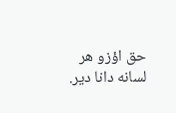حق اؤزو هر لسانه دانا دیر.